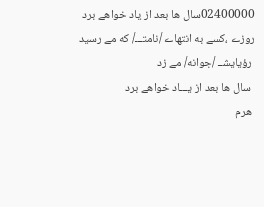02400000سال ها بعد از یاد خواهے برد
روزے ،کسے به انتهاے /نامتـــ/ که مے رسید
 رؤیایشــ /جوانه/ مے زد
 سال ها بعد از یـــاد خواهے برد
 هرم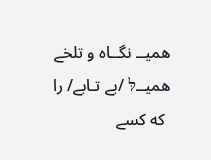همیــ نگــاه و تلخے همیــלּ /بے تـابے/ را
 که کسے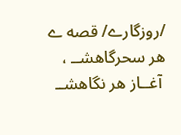/روزگارے/ قصه ے هر سحرگاهشــ ،
 آغــاز هر نگاهشــ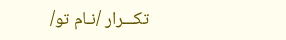تکـــرار /نـام تو/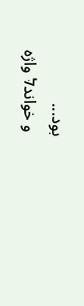بود...
 و خواندלּ واژه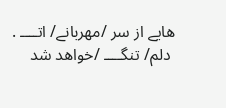هایے از سر /مهربانے/ اتــــ .
 دلم/ تنگــــ /خواهد شد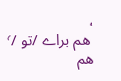،
 هم براے /تو /٬
هم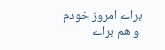براے امروز خودم
 و هم براے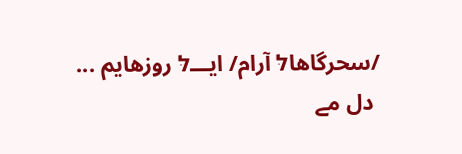/سحرگاهاלּ آرام/ ایـــלּ روزهایم ...
 دل مے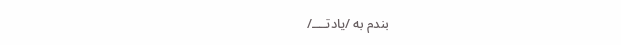بندم به /یادتــــ/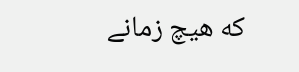که هیچ زمانے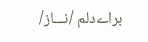براےدلم /نـــاز/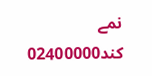نمے کند02400000